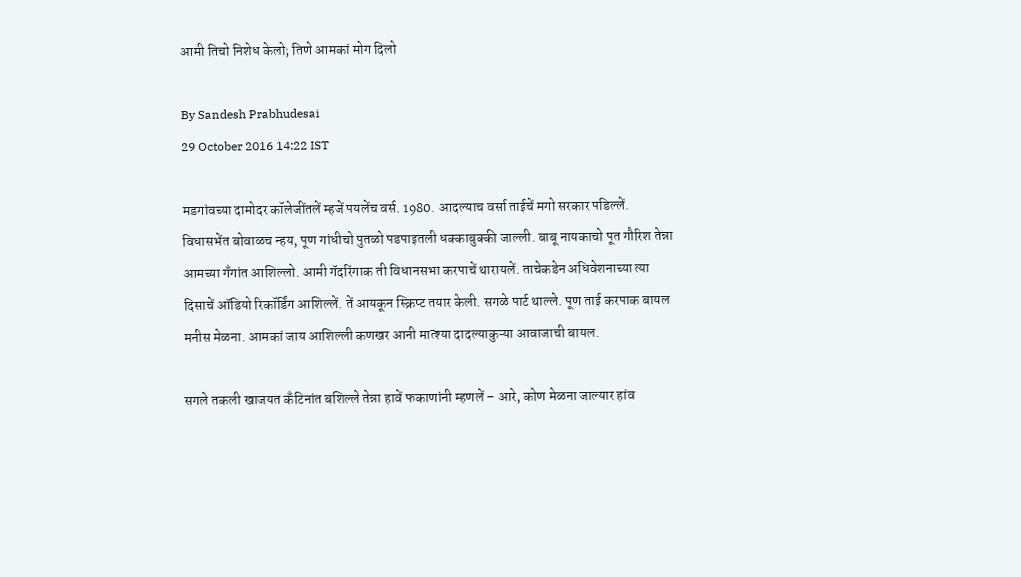आमी तिचो निशेध केलो; तिणे आमकां मोग दिलो

By Sandesh Prabhudesai
29 October 2016 14:22 IST

मडगांवच्या दामोदर कॉलेजींतलें म्हजें पयलेंच वर्स. 1980. आदल्याच वर्सा ताईचें मगो सरकार पडिल्लें. विधासभेंत बोवाळच न्हय, पूण गांधीचो पुतळो पडपाइतली धक्काबुक्की जाल्ली. बाबू नायकाचो पूत गौरिश तेन्ना आमच्या गँगांत आशिल्लो. आमी गॅदरिंगाक ती विधानसभा करपाचें थारायलें. ताचेकडेन अधिवेशनाच्या त्या दिसाचें ऑडियो रिकॉर्डिंग आशिल्लें. तें आयकून स्क्रिप्ट तयार केली. सगळे पार्ट थाल्ले. पूण ताई करपाक बायल मनीस मेळना. आमकां जाय आशिल्ली कणखर आनी मात्श्या दादल्याकुऱ्या आवाजाची बायल.

सगले तकली खाजयत कँटिनांत बशिल्ले तेन्ना हावें फकाणांनी म्हणलें – आरे, कोण मेळना जाल्यार हांव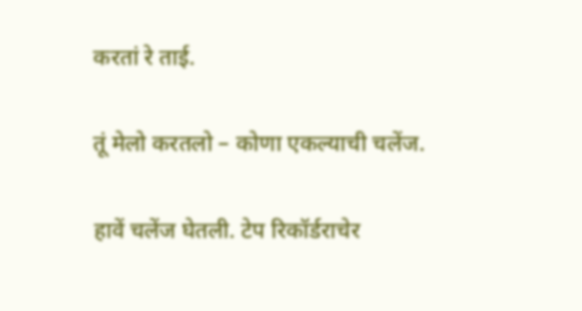करतां रे ताई.

तूं मेलो करतलो – कोणा एकल्याची चलेंज.

हावें चलेंज घेतली. टेप रिकॉर्डराचेर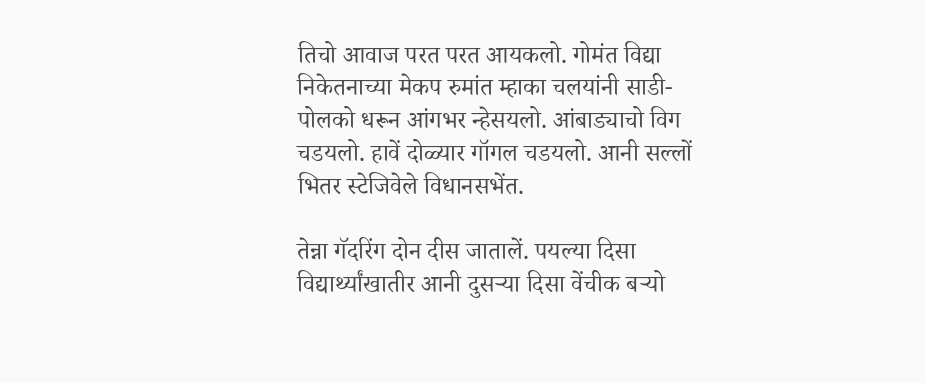तिचो आवाज परत परत आयकलो. गोमंत विद्या निकेतनाच्या मेकप रुमांत म्हाका चलयांनी साडी-पोलको धरून आंगभर न्हेसयलो. आंबाड्याचो विग चडयलो. हावें दोळ्यार गॉगल चडयलो. आनी सल्लों भितर स्टेजिवेले विधानसभेंत.

तेन्ना गॅदरिंग दोन दीस जातालें. पयल्या दिसा विद्यार्थ्यांखातीर आनी दुसऱ्या दिसा वेंचीक बऱ्यो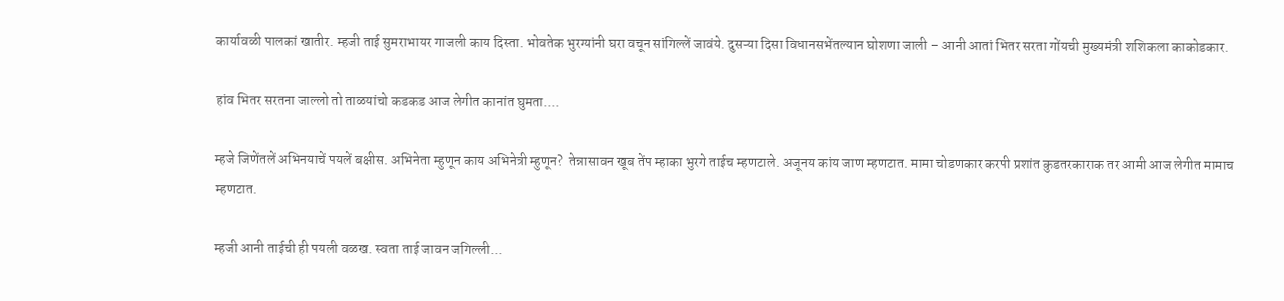कार्यावळी पालकां खातीर. म्हजी ताई सुमराभायर गाजली काय दिस्ता. भोवतेक भुरग्यांनी घरा वचून सांगिल्लें जावंये. दुसऱ्या दिसा विधानसभेंतल्यान घोशणा जाली – आनी आतां भितर सरता गोंयची मुख्यमंत्री शशिकला काकोडकार.

हांव भितर सरतना जाल्लो तो ताळयांचो कडकड आज लेगीत कानांत घुमता....

म्हजे जिणेंतलें अभिनयाचें पयलें बक्षीस. अभिनेता म्हुणून काय अभिनेत्री म्हुणून?  तेन्नासावन खूब तेंप म्हाका भुरगे ताईच म्हणटाले. अजूनय कांय जाण म्हणटात. मामा चोडणकार करपी प्रशांत कुडतरकाराक तर आमी आज लेगीत मामाच म्हणटात.

म्हजी आनी ताईची ही पयली वळख. स्वता ताई जावन जगिल्ली...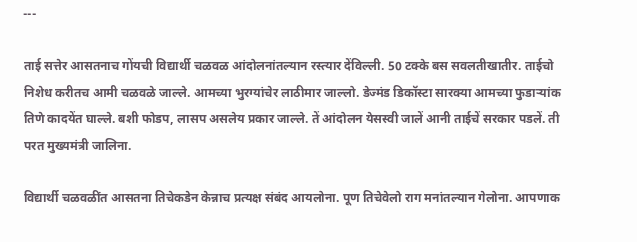---

ताई सत्तेर आसतनाच गोंयची विद्यार्थी चळवळ आंदोलनांतल्यान रस्त्यार देंविल्ली. 50 टक्के बस सवलतीखातीर. ताईचो निशेध करीतच आमी चळवळे जाल्ले. आमच्या भुरग्यांचेर लाठीमार जाल्लो. डेज्मंड डिकॉस्टा सारक्या आमच्या फुडाऱ्यांक तिणे कादयेंत घाल्ले. बशी फोडप, लासप असलेय प्रकार जाल्ले. तें आंदोलन येसस्वी जालें आनी ताईचें सरकार पडलें. ती परत मुख्यमंत्री जालिना.

विद्यार्थी चळवळींत आसतना तिचेकडेन केन्नाच प्रत्यक्ष संबंद आयलोना. पूण तिचेवेलो राग मनांतल्यान गेलोना. आपणाक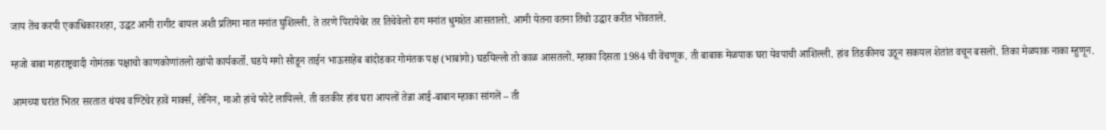जाय तेंच करपी एकाधिकारशहा, उद्धट आनी रागीट बायल अशी प्रतिमा मात मनांत घुशिल्ली. ते तरणे पिरायेचेर तर तिचेवेलो राग मनांत धुमशेत आसतालो. आमी येतना वतना तिचो उद्धार करीत भोंवताले.

म्हजो बाबा महाराष्ट्रवादी गोमंतक पक्षाचो काणकोणांतलो खांपो कार्यकर्तो. घडये मगो सोडून ताईन भाऊसाहेब बांदोडकर गोमंतक पक्ष (भाबांगो) घडयिल्लो तो काळ आसतलो. म्हाका दिसता 1984 ची वेंचणूक. ती बाबाक मेळपाक घरा येवपाची आशिल्ली. हांव तिडकीनच उठून सकयल शेतांत वचून बसलों. तिका मेळपाक नाका म्हुणून.

आमच्या घरांत भितर सरतात थंयच वण्टिचेर हावें मार्क्स, लेनिन, माओ हांचे फोटे लायिल्ले. ती वतकीर हांव घरा आयलों तेन्ना आई-बाबान म्हाका सांगलें – ती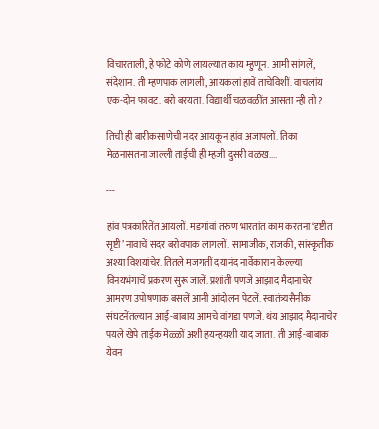विचारताली, हे फोटे कोणे लायल्यात काय म्हुणून. आमी सांगलें, संदेशान. ती म्हणपाक लागली, आयकलां हावें ताचेविशीं. वाचलांय एक-दोन फावट. बरो बरयता. विद्यार्थी चळवळींत आसता न्ही तो?

तिची ही बारीकसाणेची नदर आयकून हांव अजापलों. तिका मेळनासतना जाल्ली ताईची ही म्हजी दुसरी वळख....

---

हांव पत्रकारितेंत आयलों. मडगांवां तरुण भारतांत काम करतना ‘दृष्टीत सृष्टी’ नावाचें सदर बरोवपाक लागलों. सामाजीक, राजकी, सांस्कृतीक अश्या विशयांचेर. तितले मजगतीं दयानंद नार्वेकारान केल्ल्या विनयभंगाचें प्रकरण सुरू जालें. प्रशांती पणजे आझाद मैदानाचेर आमरण उपोषणाक बसलें आनी आंदोलन पेटलें. स्वातंत्र्यसैनीक संघटनेंतल्यान आई-बाबाय आमचे वांगडा पणजे. थंय आझाद मैदानाचेर पयले खेपे ताईक मेळ्ळों अशी हयन्हयशी याद जाता. ती आई-बाबाक येवन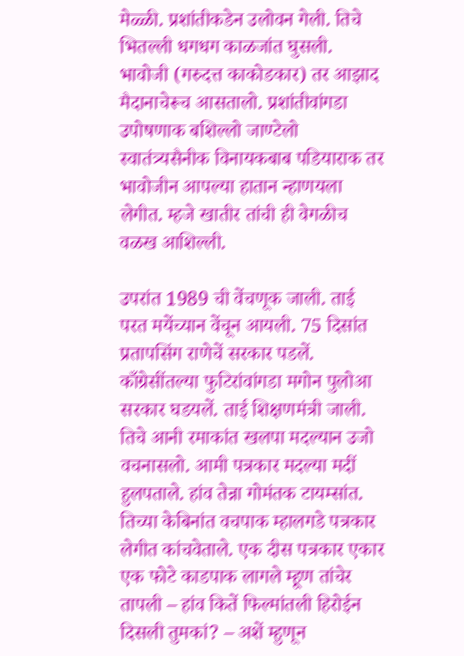मेळ्ळी. प्रशांतीकडेन उलोवन गेली. तिचे भितल्ली धगधग काळजांत घुसली. भावोजी (गरुदत्त काकोडकार) तर आझाद मैदानाचेरूच आसतालो. प्रशांतीवांगडा उपोषणाक बशिल्लो जाण्टेलो स्वातंत्र्यसैनीक विनायकबाब पडियाराक तर भावोजीन आपल्या हातान न्हाणयला लेगीत. म्हजे खातीर तांची ही वेगळीच वळख आशिल्ली.

उपरांत 1989 ची वेंचणूक जाली. ताई परत मयेंच्यान वेंचून आयली. 75 दिसांत प्रतापसिंग राणेचें सरकार पडलें. काँग्रेसींतल्या फुटिरांवांगडा मगोन पुलोआ सरकार घडयलें. ताई शिक्षणमंत्री जाली. तिचे आनी रमाकांत खलपा मदल्यान उजो वचनासलो. आमी पत्रकार मदल्या मदीं हुलपताले. हांव तेन्ना गोमंतक टायम्सांत. तिच्या केबिनांत वचपाक म्हालगडे पत्रकार लेगीत कांचवेताले. एक दीस पत्रकार एकार एक फोटे काडपाक लागले म्हूण तांचेर तापली – हांव कितें फिल्मांतली हिरोईन दिसली तुमकां? – अशें म्हुणून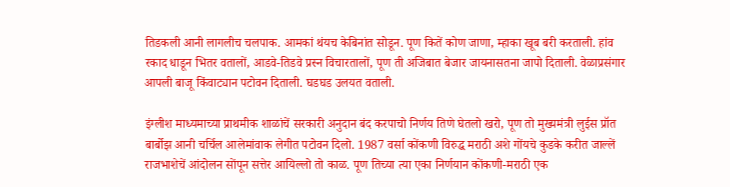तिडकली आनी लागलीच चलपाक. आमकां थंयच केबिनांत सोडून. पूण कितें कोण जाणा, म्हाका खूब बरी करताली. हांव रकाद धाडून भितर वतालों, आडवे-तिडवे प्रस्न विचारतालों, पूण ती अजिबात बेजार जायनासतना जापो दिताली. वेळाप्रसंगार आपली बाजू किंवाट्यान पटोवन दिताली. घडघड उलयत वताली.

इंग्लीश माध्यमाच्या प्राथमीक शाळांचें सरकारी अनुदान बंद करपाचो निर्णय तिणे घेतलो खरो, पूण तो मुख्यमंत्री लुईस प्रॉत बार्बोझ आनी चर्चिल आलेमांवाक लेगीत पटोवन दिलो. 1987 वर्सा कोंकणी विरुद्ध मराठी अशे गोंयचे कुडके करीत जाल्लें राजभाशेचें आंदोलन सोंपून सत्तेर आयिल्लो तो काळ. पूण तिच्या त्या एका निर्णयान कोंकणी-मराठी एक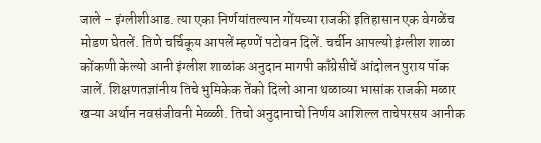जाले – इंग्लीशीआड. त्या एका निर्णयांतल्यान गोंयच्या राजकी इतिहासान एक वेगळेंच मोडण घेतलें. तिणे चर्चिकूय आपलें म्हण्णें पटोवन दिलें. चर्चीन आपल्यो इंग्लीश शाळा कोंकणी केल्यो आनी इंग्लीश शाळांक अनुदान मागपी काँग्रेसीचें आंदोलन पुराय पॉक जालें. शिक्षणतज्ञांनीय तिचे भुमिकेक तेंको दिलो आना थळाव्या भासांक राजकी मळार खऱ्या अर्थान नवसंजीवनी मेळ्ळी. तिचो अनुदानाचो निर्णय आशिल्ल ताचेपरसय आनीक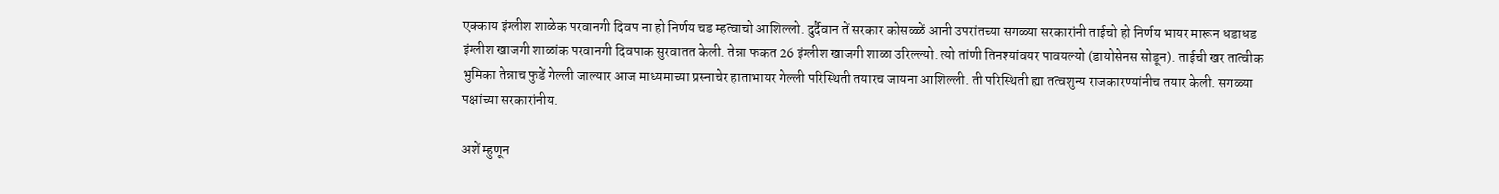एक्काय इंग्लीश शाळेक परवानगी दिवप ना हो निर्णय चड म्हत्वाचो आशिल्लो. दुर्दैवान तें सरकार कोसळ्ळें आनी उपरांतच्या सगळ्या सरकारांनी ताईचो हो निर्णय भायर मारून धडाधड इंग्लीश खाजगी शाळांक परवानगी दिवपाक सुरवातत केली. तेन्ना फकत 26 इंग्लीश खाजगी शाळा उरिल्ल्यो. त्यो तांणी तिनश्यांवयर पावयल्यो (डायोसेनस सोडून). ताईची खर तात्वीक भुमिका तेन्नाच फुडें गेल्ली जाल्यार आज माध्यमाच्या प्रस्नाचेर हाताभायर गेल्ली परिस्थिती तयारच जायना आशिल्ली. ती परिस्थिती ह्या तत्वशुन्य राजकारण्यांनीच तयार केली. सगळ्या पक्षांच्या सरकारांनीय.

अशें म्हुणून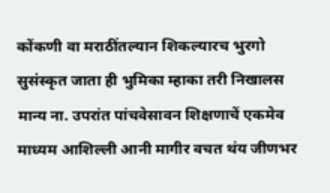कोंकणी वा मराठींतल्यान शिकल्यारच भुरगो सुसंस्कृत जाता ही भुमिका म्हाका तरी निखालस मान्य ना. उपरांत पांचवेसावन शिक्षणाचें एकमेव माध्यम आशिल्ली आनी मागीर वचत थंय जीणभर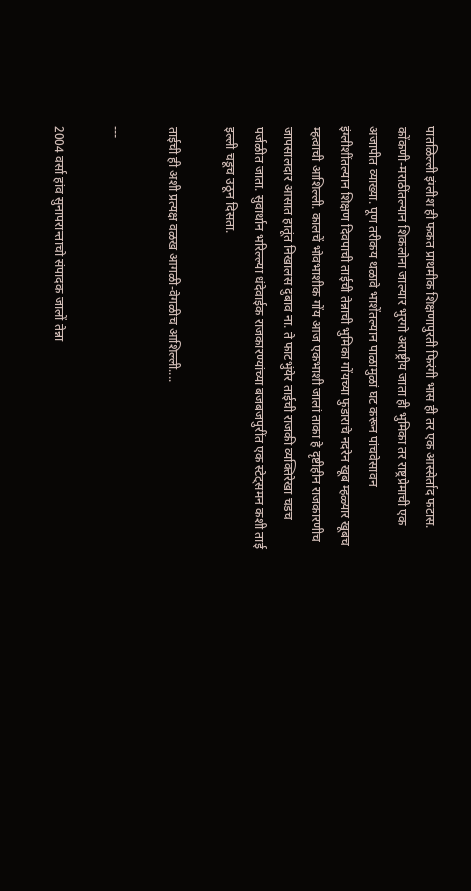पातळिल्ली इंग्लीश ही फकत प्राथमीक शिक्षणापुरती फिरंगी भास ही तर एक आस्सेर्ताद फटास. कोंकणी-मराठींतल्यान शिकलोना जाल्यार भुरगो अराष्ट्रीय जाता ही भुमिका तर राष्ट्रप्रेमाची एक अजापीत व्याख्या. पूण तरीकय थळावे भाशेंतल्यान पाळामुळां घट करून पांचवेसावन इंग्लीशींतल्यान शिक्षण दिवपाची ताईची तेन्नाची भुमिका गोंयच्या फुडाराचे नदरेन खूब म्हळ्यार खूबच म्हत्वाची आशिल्ली. कालचें भोवभाशीक गोंय आज एकभाशी जालां ताका हे दृष्टीहीन राजकारणीच जापसालदार आसात हातूंत निखालस दुबाव ना. ते फाटभुंयेर ताईची राजकी व्यक्तिरेखा चडच पर्जळीत जाता. सुवार्थान भरिल्ल्या धंदेवाईक राजकारण्यांच्या बजबजपुरींत एक स्टेट्समन कशी ताई इल्ली चडूच उठून दिसता.

ताईची ही अशी प्रत्यक्ष वळख आगळी-वेगळीच आशिल्ली....

---

2004 वर्सा हांव सुनापरान्ताचो संपादक जालों तेन्ना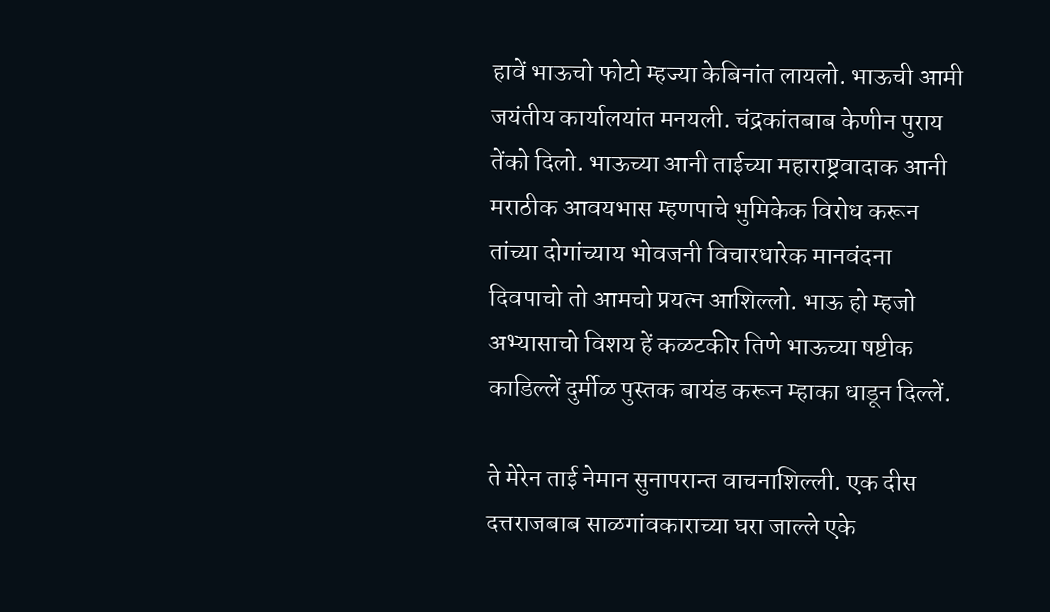हावें भाऊचो फोटो म्हज्या केबिनांत लायलो. भाऊची आमी जयंतीय कार्यालयांत मनयली. चंद्रकांतबाब केणीन पुराय तेंको दिलो. भाऊच्या आनी ताईच्या महाराष्ट्रवादाक आनी मराठीक आवयभास म्हणपाचे भुमिकेक विरोध करून तांच्या दोगांच्याय भोवजनी विचारधारेक मानवंदना दिवपाचो तो आमचो प्रयत्न आशिल्लो. भाऊ हो म्हजो अभ्यासाचो विशय हें कळटकीर तिणे भाऊच्या षष्टीक काडिल्लें दुर्मीळ पुस्तक बायंड करून म्हाका धाडून दिल्लें.

ते मेरेन ताई नेमान सुनापरान्त वाचनाशिल्ली. एक दीस दत्तराजबाब साळगांवकाराच्या घरा जाल्ले एके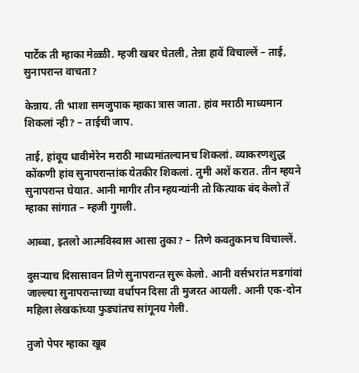पार्टेक ती म्हाका मेळ्ळी. म्हजी खबर घेतली, तेन्ना हावें विचाल्लें – ताई, सुनापरान्त वाचता?

केन्नाय. ती भाशा समजुपाक म्हाका त्रास जाता. हांव मराठी माध्यमान शिकलां न्ही? – ताईची जाप.

ताई, हांवूय धावीमेरेन मराठी माध्यमांतल्यानच शिकलां. व्याकरणशुद्ध कोंकणी हांव सुनापरान्तांक येतकीर शिकलां. तुमी अशें करात. तीन म्हयने सुनापरान्त घेयात. आनी मागीर तीन म्हयन्यांनी तो कित्याक बंद केलो तें म्हाका सांगात – म्हजी गुगली.

आब्बा, इतलो आत्मविस्वास आसा तुका? – तिणे कवतुकानच विचाल्लें.

दुसऱ्याच दिसासावन तिणे सुनापरान्त सुरू केलो. आनी वर्सभरांत मडगांवां जाल्ल्या सुनापरान्ताच्या वर्धापन दिसा ती मुजरत आयली. आनी एक-दोन महिला लेखकांच्या फुड्यांतच सांगूनय गेली.

तुजो पेपर म्हाका खूब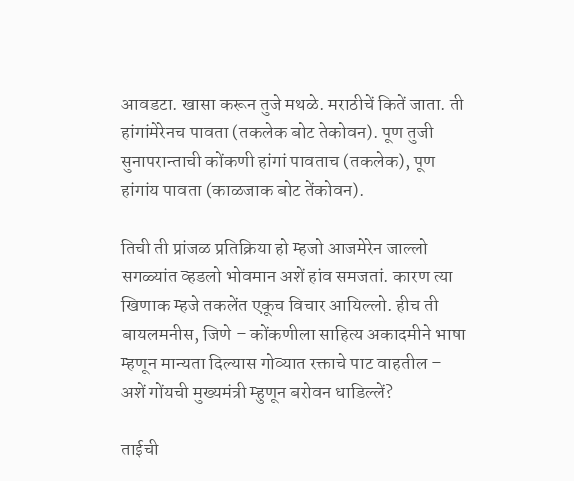आवडटा. खासा करून तुजे मथळे. मराठीचें कितें जाता. ती हांगांमेरेनच पावता (तकलेक बोट तेकोवन). पूण तुजी सुनापरान्ताची कोंकणी हांगां पावताच (तकलेक), पूण हांगांय पावता (काळजाक बोट तेंकोवन).

तिची ती प्रांजळ प्रतिक्रिया हो म्हजो आजमेरेन जाल्लो सगळ्यांत व्हडलो भोवमान अशें हांव समजतां. कारण त्या खिणाक म्हजे तकलेंत एकूच विचार आयिल्लो. हीच ती बायलमनीस, जिणे – कोंकणीला साहित्य अकादमीने भाषा म्हणून मान्यता दिल्यास गोव्यात रक्ताचे पाट वाहतील – अशें गोंयची मुख्यमंत्री म्हुणून बरोवन धाडिल्लें?

ताईची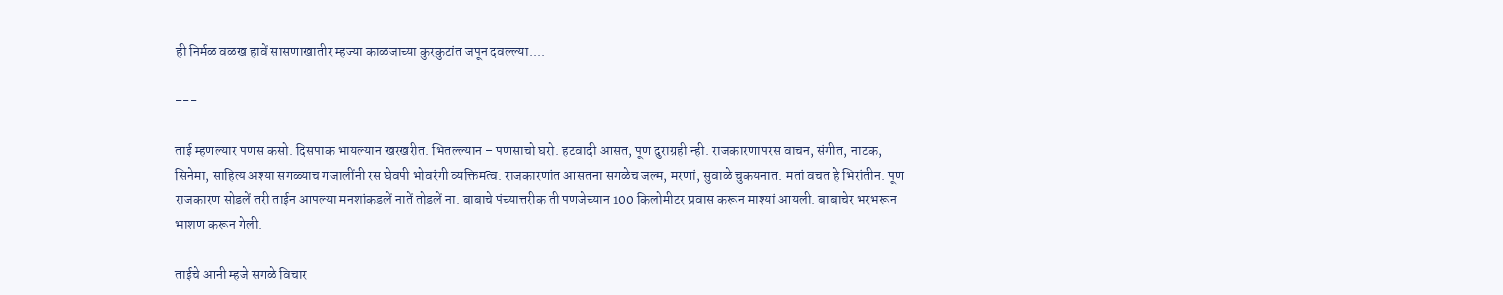ही निर्मळ वळख हावें सासणाखातीर म्हज्या काळजाच्या कुरकुटांत जपून दवल्ल्या....

---

ताई म्हणल्यार पणस कसो. दिसपाक भायल्यान खरखरीत. भितल्ल्यान – पणसाचो घरो. हटवादी आसत, पूण दुराग्रही न्ही. राजकारणापरस वाचन, संगीत, नाटक, सिनेमा, साहित्य अश्या सगळ्याच गजालींनी रस घेवपी भोवरंगी व्यक्तिमत्व. राजकारणांत आसतना सगळेच जल्म, मरणां, सुवाळे चुकयनात. मतां वचत हे भिरांतीन. पूण राजकारण सोडलें तरी ताईन आपल्या मनशांकडलें नातें तोडलें ना. बाबाचे पंच्यात्तरीक ती पणजेच्यान 100 किलोमीटर प्रवास करून माश्यां आयली. बाबाचेर भरभरून भाशण करून गेली.

ताईचे आनी म्हजे सगळे विचार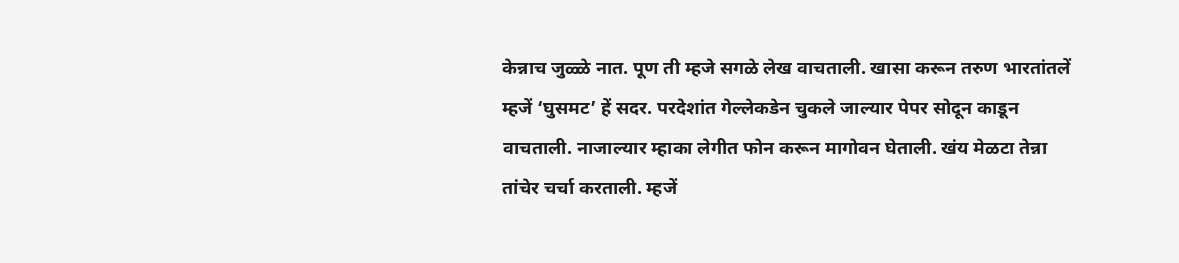केन्नाच जुळ्ळे नात. पूण ती म्हजे सगळे लेख वाचताली. खासा करून तरुण भारतांतलें म्हजें ‘घुसमट’ हें सदर. परदेशांत गेल्लेकडेन चुकले जाल्यार पेपर सोदून काडून वाचताली. नाजाल्यार म्हाका लेगीत फोन करून मागोवन घेताली. खंय मेळटा तेन्ना तांचेर चर्चा करताली. म्हजें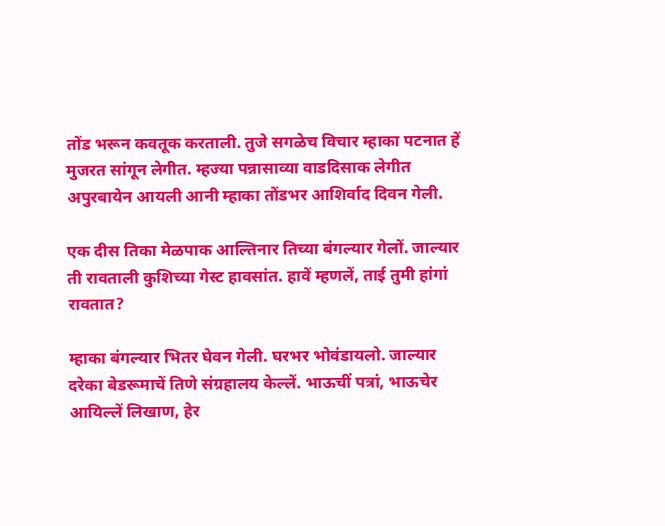तोंड भरून कवतूक करताली. तुजे सगळेच विचार म्हाका पटनात हें मुजरत सांगून लेगीत. म्हज्या पन्नासाव्या वाडदिसाक लेगीत अपुरबायेन आयली आनी म्हाका तोंडभर आशिर्वाद दिवन गेली.

एक दीस तिका मेळपाक आल्तिनार तिच्या बंगल्यार गेलों. जाल्यार ती रावताली कुशिच्या गेस्ट हावसांत. हावें म्हणलें, ताई तुमी हांगां रावतात?

म्हाका बंगल्यार भितर घेवन गेली. घरभर भोवंडायलो. जाल्यार दरेका बेडरूमाचें तिणे संग्रहालय केल्लें. भाऊचीं पत्रां, भाऊचेर आयिल्लें लिखाण, हेर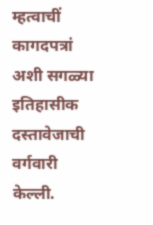म्हत्वाचीं कागदपत्रां अशी सगळ्या इतिहासीक दस्तावेजाची वर्गवारी केल्ली.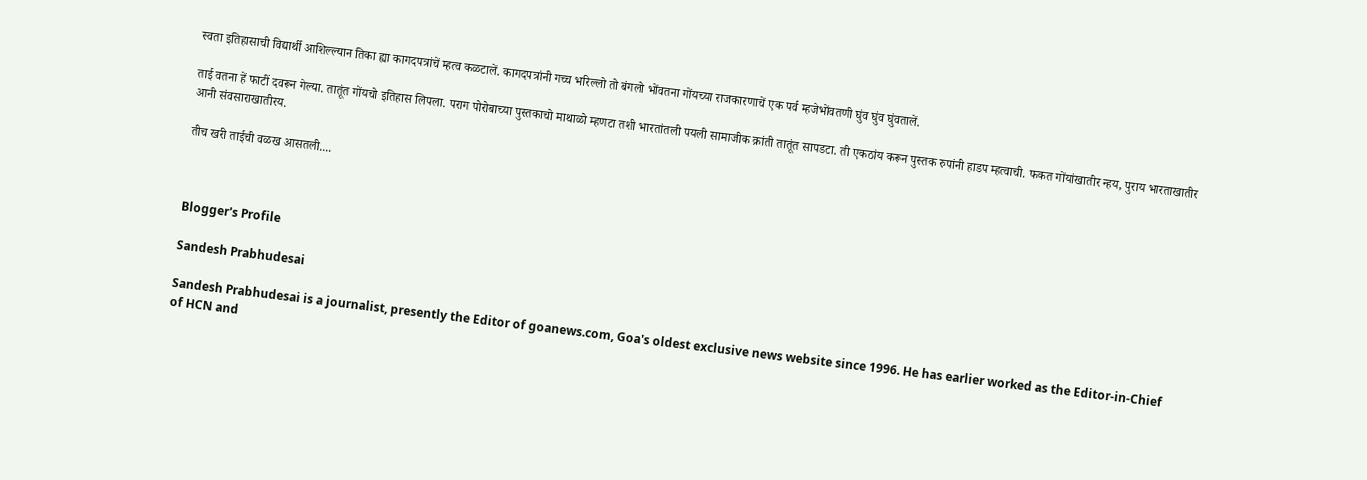स्वता इतिहासाची विद्यार्थी आशिल्ल्यान तिका ह्या कागदपत्रांचें म्हत्व कळटालें. कागदपत्रांनी गच्च भरिल्लो तो बंगलो भोंवतना गोंयच्या राजकारणाचें एक पर्व म्हजेभोंवतणी घुंव घुंव घुंवतालें.

ताई वतना हें फाटीं दवरून गेल्या. तातूंत गोंयचो इतिहास लिपला. पराग पोरोबाच्या पुस्तकाचो माथाळो म्हणटा तशी भारतांतली पयली सामाजीक क्रांती तातूंत सापडटा. ती एकठांय करून पुस्तक रुपांनी हाडप म्हत्वाची. फकत गोंयांखातीर न्हय, पुराय भारताखातीर आनी संवसाराखातीरय.

तीच खरी ताईची वळख आसतली....



Blogger's Profile

Sandesh Prabhudesai

Sandesh Prabhudesai is a journalist, presently the Editor of goanews.com, Goa's oldest exclusive news website since 1996. He has earlier worked as the Editor-in-Chief of HCN and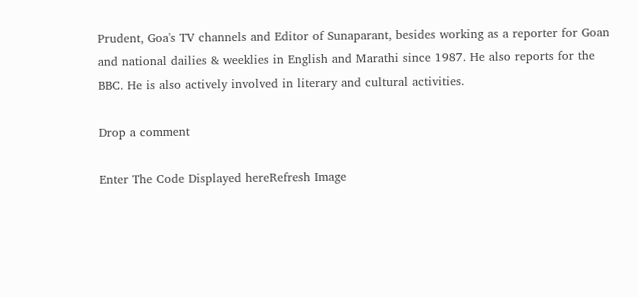Prudent, Goa's TV channels and Editor of Sunaparant, besides working as a reporter for Goan and national dailies & weeklies in English and Marathi since 1987. He also reports for the BBC. He is also actively involved in literary and cultural activities.

Drop a comment

Enter The Code Displayed hereRefresh Image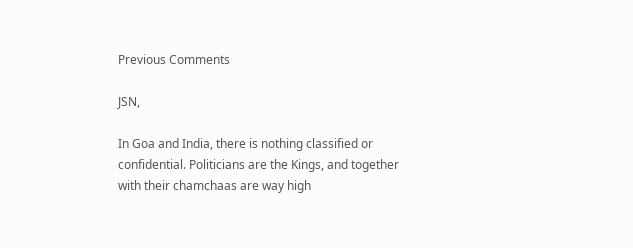Previous Comments

JSN,

In Goa and India, there is nothing classified or confidential. Politicians are the Kings, and together with their chamchaas are way high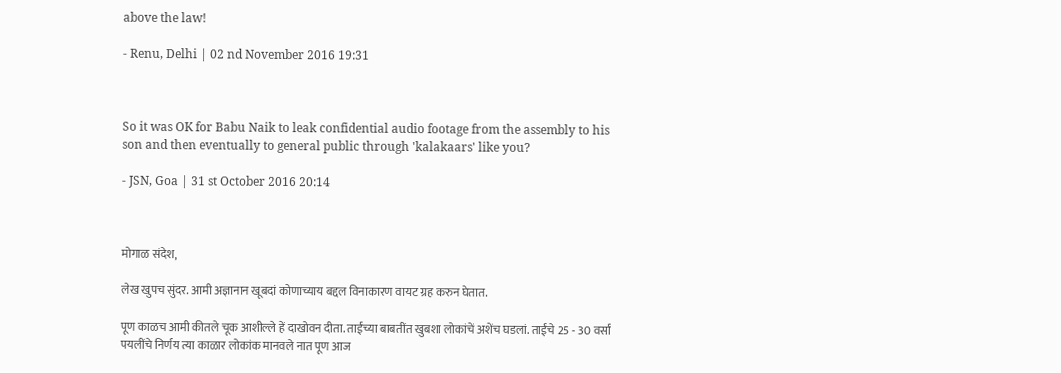above the law!

- Renu, Delhi | 02 nd November 2016 19:31



So it was OK for Babu Naik to leak confidential audio footage from the assembly to his son and then eventually to general public through 'kalakaars' like you?

- JSN, Goa | 31 st October 2016 20:14



मोगाळ संदेश,

लेख खुपच सुंदर. आमी अज्ञानान खूबदां कोणाच्याय बद्दल विनाकारण वायट ग्रह करुन घेतात.

पूण काळच आमी कीतले चूक आशील्ले हें दाखोवन दीता. ताईंच्या बाबतींत खुबशा लोकांचें अशेंच घडलां. ताईंचे 25 - 30 वर्सां पयलींचे निर्णय त्या काळार लोकांक मानवले नात पूण आज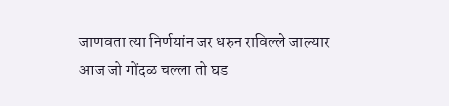जाणवता त्या निर्णयांन जर धरुन राविल्ले जाल्यार आज जो गोंदळ चल्ला तो घड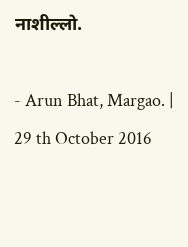नाशील्लो.

- Arun Bhat, Margao. | 29 th October 2016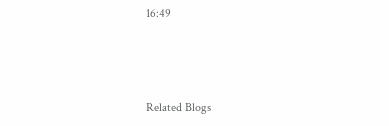16:49



Related Blogs